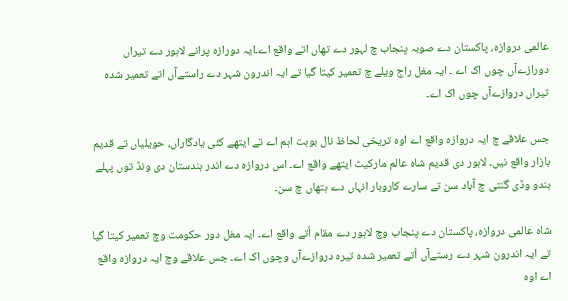عالمی دروازہ، پاکستان دے صوبہ پنجاب چ لہور دے تھاں اتے واقع اے۔ایہ دورازہ پرانے لاہور دے تیراں دورازےآں چوں اک اے ۔ ایہ مغل راج ویلے چ تعمیر کیتا گیا تے ایہ اندرون شہر دے راستےآں اتے تعمیر شدہ تیراں دروازےآں چوں اک اے۔

جس علاقے چ ایہ دروازہ واقع اے اوہ تریخی لحاظ نال بوہت اہم اے تے ایتھے کئی یادگاراں، حویلیاں تے قدیم بازار واقع نیں۔ لاہور دی قدیم شاہ عالم مارکیٹ ایتھے واقع اے۔ اس دروازہ دے اندر ہندستان دی ونڈ توں پہلے ہندو وڈی گنتی چ آباد سن تے سارے کاروبار انہاں دے ہتھاں چ سن۔

شاہ عالمی دروازہ، پاکستان دے پنجاب وچ لاہور دے مقام اُتے واقع اے۔ ایہ مغل دور حکومت وچ تعمیر کيتا گیا تے ایہ اندرون شہر دے رستےآں اُتے تعمیر شدہ تیرہ دروازےآں وچوں اک اے۔ جس علاقے وچ ایہ دروازہ واقع اے اوہ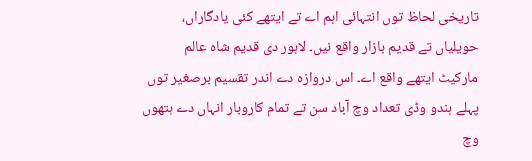تاریخی لحاظ توں انتہائی اہم اے تے ایتھے کئی یادگاراں، حویلیاں تے قدیم بازار واقع نيں۔ لاہور دی قدیم شاہ عالم مارکیٹ ایتھے واقع اے۔ اس دروازہ دے اندر تقسیم برصغیر توں پہلے ہندو وڈی تعداد وچ آباد سن تے تمام کاروبار انہاں دے ہتھوں وچ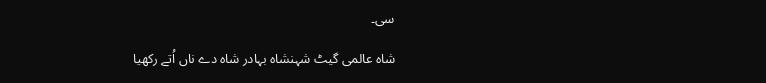سی۔

شاہ عالمی گیٹ شہنشاہ بہادر شاہ دے ناں اُتے رکھیا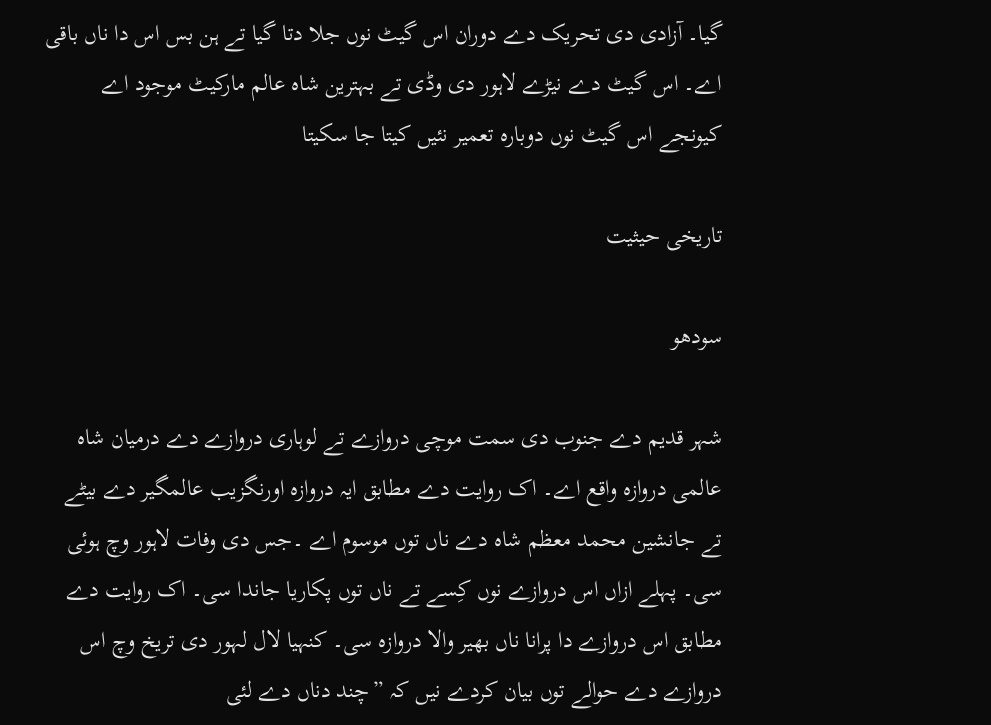گیا۔ آزادی دی تحریک دے دوران اس گیٹ نوں جلا دتا گیا تے ہن بس اس دا ناں باقی اے۔ اس گیٹ دے نیڑے لاہور دی وڈی تے بہترین شاہ عالم مارکیٹ موجود اے کیونجے اس گیٹ نوں دوبارہ تعمیر نئيں کيتا جا سکيتا

تاریخی حیثیت

سودھو

شہر قدیم دے جنوب دی سمت موچی دروازے تے لوہاری دروازے دے درمیان شاہ عالمی دروازہ واقع اے۔ اک روایت دے مطابق ایہ دروازہ اورنگزیب عالمگیر دے بیٹے تے جانشین محمد معظم شاہ دے ناں توں موسوم اے ۔جس دی وفات لاہور وچ ہوئی سی۔ پہلے ازاں اس دروازے نوں کِسے تے ناں توں پکاریا جاندا سی۔ اک روایت دے مطابق اس دروازے دا پرانا ناں بھیر والا دروازہ سی۔ کنہیا لال لہور دی تریخ وچ اس دروازے دے حوالے توں بیان کردے نيں کہ ”چند دناں دے لئی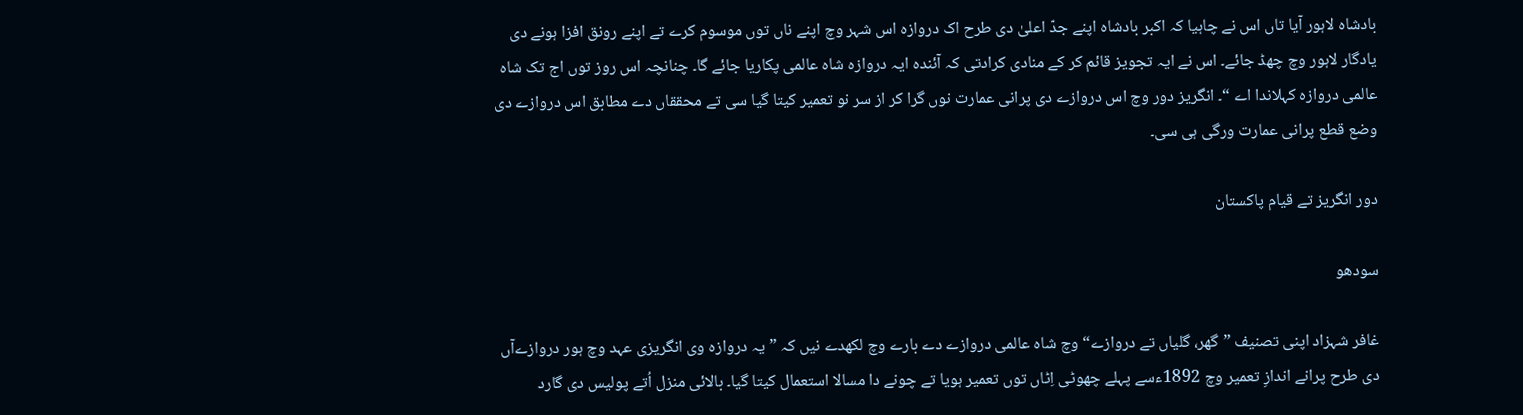بادشاہ لاہور آیا تاں اس نے چاہیا کہ اکبر بادشاہ اپنے جدّ اعلیٰ دی طرح اک دروازہ اس شہر وچ اپنے ناں توں موسوم کرے تے اپنے رونق افزا ہونے دی یادگار لاہور وچ چھڈ جائے۔ اس نے ایہ تجویز قائم کر کے منادی کرادتی کہ آئندہ ایہ دروازہ شاہ عالمی پکاریا جائے گا۔ چنانچہ اس روز توں اج تک شاہ عالمی دروازہ کہلاندا اے “۔ انگریز دور وچ اس دروازے دی پرانی عمارت نوں گرا کر از سر نو تعمیر کيتا گیا سی تے محققاں دے مطابق اس دروازے دی وضع قطع پرانی عمارت ورگی ہی سی۔

دور انگریز تے قیام پاکستان

سودھو

غافر شہزاد اپنی تصنیف ”گھر، گلیاں تے دروازے“ وچ شاہ عالمی دروازے دے بارے وچ لکھدے نيں کہ ”یہ دروازہ وی انگریزی عہد وچ ہور دروازےآں دی طرح پرانے اندازِ تعمیر وچ 1892ءسے پہلے چھوٹی اِٹاں توں تعمیر ہويا تے چونے دا مسالا استعمال کيتا گیا۔ بالائی منزل اُتے پولیس دی گارد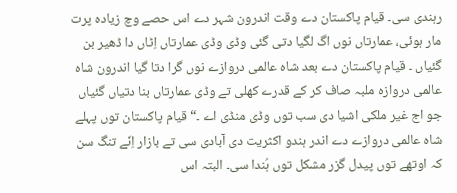رہندی سی۔ قیام پاکستان دے وقت اندرون شہر دے اس حصے وچ زیادہ پرت مار ہوئی، عمارتاں نوں اگ لگیا دتی گئی وڈی وڈی عمارتاں اِٹاں دا ڈھیر بن گئياں ۔ قیام پاکستان دے بعد شاہ عالمی دروازے نوں گرا دتا گیا اندرون شاہ عالمی دروازہ ملبہ صاف کر کے قدرے کھلی تے وڈی عمارتاں بنا دتیاں گئیاں جو اج غیر ملکی اشیا دی سب توں وڈی منڈی اے ۔“ قیام پاکستان توں پہلے شاہ عالمی دروازے دے اندر ہندو اکثریت دی آبادی سی تے بازار اِنّے تنگ سن کہ اوتھے توں پیدل گزر مشکل توں ہُندا سی۔ البتہ اس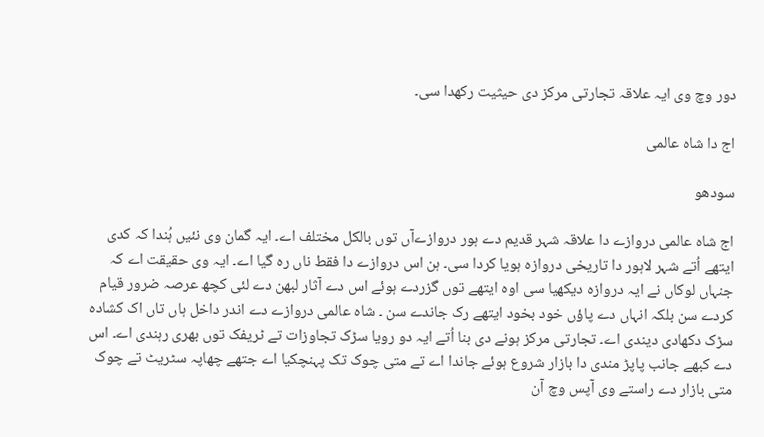دور وچ وی ایہ علاقہ تجارتی مرکز دی حیثیت رکھدا سی۔

اج دا شاہ عالمی

سودھو

اج شاہ عالمی دروازے دا علاقہ شہر قدیم دے ہور دروازےآں توں بالکل مختلف اے۔ ایہ گمان وی نئيں ہُندا کہ کدی ایتھے اُتے شہر لاہور دا تاریخی دروازہ ہويا کردا سی۔ ہن اس دروازے دا فقط ناں رہ گیا اے۔ ایہ وی حقیقت اے کہ جنہاں لوکاں نے ایہ دروازہ دیکھیا سی اوہ ایتھے توں گزردے ہوئے اس دے آثار لبھن دے لئی کچھ عرصہ ضرور قیام کردے سن بلکہ انہاں دے پاؤں خود بخود ایتھے رک جاندے سن ۔ شاہ عالمی دروازے دے اندر داخل ہاں تاں اک کشادہ سڑک دکھادی دیندی اے۔ تجارتی مرکز ہونے دی بنا اُتے ایہ دو رویا سڑک تجاوزات تے ٹریفک توں بھری رہندی اے۔ اس دے کبھے جانب پاپڑ مندی دا بازار شروع ہوئے جاندا اے تے متی چوک تک پہنچکيا اے جتھے چھاپہ سٹریٹ تے چوک متی بازار دے راستے وی آپس وچ آن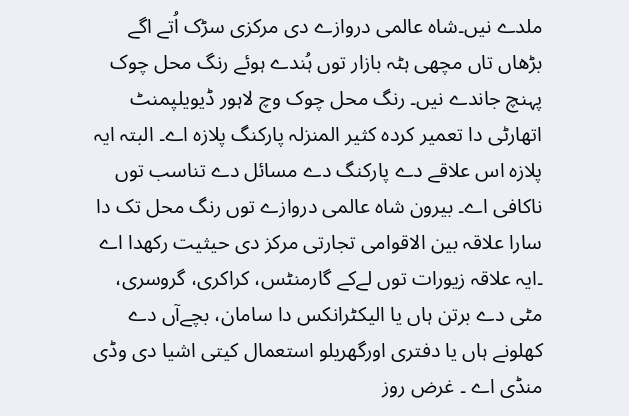ملدے نيں۔شاہ عالمی دروازے دی مرکزی سڑک اُتے اگے بڑھاں تاں مچھی ہٹہ بازار توں ہُندے ہوئے رنگ محل چوک پہنچ جاندے نيں۔ رنگ محل چوک وچ لاہور ڈیویلپمنٹ اتھارٹی دا تعمیر کردہ کثیر المنزلہ پارکنگ پلازہ اے۔ البتہ ایہ پلازہ اس علاقے دے پارکنگ دے مسائل دے تناسب توں ناکافی اے۔ بیرون شاہ عالمی دروازے توں رنگ محل تک دا سارا علاقہ بین الاقوامی تجارتی مرکز دی حیثیت رکھدا اے ۔ایہ علاقہ زیورات توں لےکے گارمنٹس، کراکری، گروسری، مٹی دے برتن ہاں یا الیکٹرانکس دا سامان، بچےآں دے کھلونے ہاں یا دفتری اورگھریلو استعمال کیتی اشیا دی وڈی منڈی اے ۔ غرض روز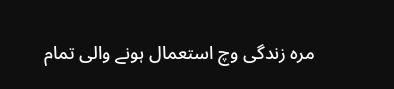مرہ زندگی وچ استعمال ہونے والی تمام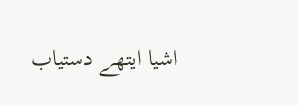اشیا ایتھے دستیاب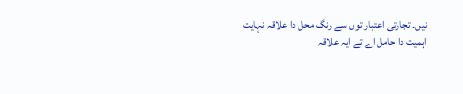نيں۔ تجارتی اعتبار توں سے رنگ محل دا علاقہ نہایت اہمیت دا حامل اے تے ایہ علاقہ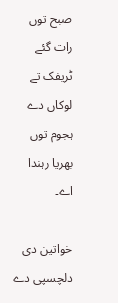صبح توں رات گئے ٹریفک تے لوکاں دے ہجوم توں بھریا رہندا اے۔

خواتین دی دلچسپی دے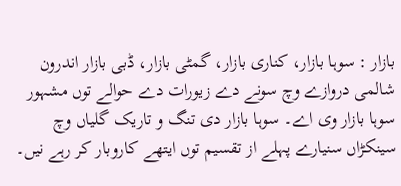بازار : سوہا بازار، کناری بازار، گمٹی بازار، ڈبی بازار اندرون شالمی دروازے وچ سونے دے زیورات دے حوالے توں مشہور سوہا بازار وی اے۔ سوہا بازار دی تنگ و تاریک گلیاں وچ سینکڑاں سنیارے پہلے از تقسیم توں ایتھے کاروبار کر رہے نيں۔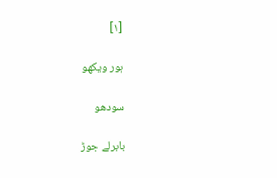[۱]

ہور ویکھو

سودھو

بابرلے جوڑ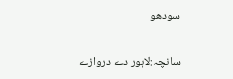سودھو

سانچہ:لاہور دے دروازے